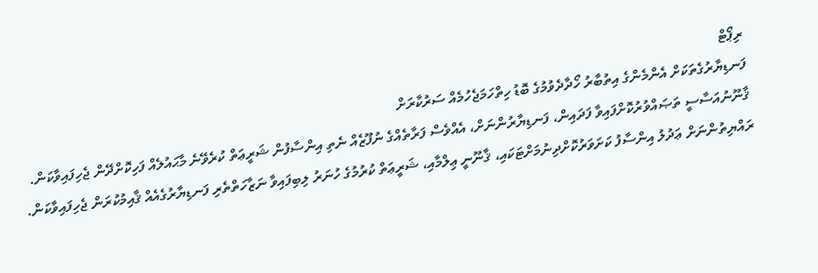ރިޕޯޓް
ފަނޑިޔާރުގެތަކަށް އެންމެންގެ އިތުބާރު ހޯދާދެވުމުގެ ބޮޑު ހިތްހަމަޖެހުމެއް ސަރުކާރަށް
ޤާނޫނުއަސާސީ ތަޞައްވުރުކޮށްފައިވާ ފަދައިން، ފަނޑިޔާރުންނަށް، އެއްވެސް ފަރާތެއްގެ ނުފޫޒެއް ނެތި އިންސާފުން ޝަރީޢަތް ކުރެވޭނެ މާޙައުލެއް ފަހިކޮށްދޭން ޖެހިފައިވާކަން. ރައްޔިތުންނަށް ޢަދުލު އިންސާފު ކަށަވަރުކޮށްދިނުމަށްޓަކައި، ޤާނޫނީ ޢިލްމާއި، ޝަރީޢަތް ކުރުމުގެ ހުނަރު ލިބިފައިވާ ނަޒާހަތްތެރި ފަނޑިޔާރުގެއެއް ޤާއިމުކުރަން ޖެހިފައިވާކަން.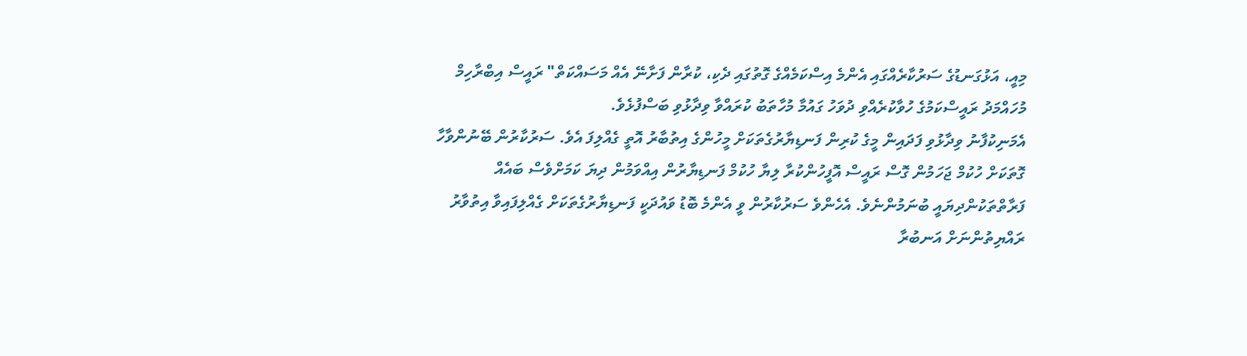މިއީ، އަޅުގަނޑުގެ ސަރުކާރެއްގައި އެންމެ އިސްކަމެއްގެ ގޮތުގައި ދެކި، ކުރާން ފަށާނޭ އެއް މަސައްކަތް" ރައީސް އިބްރާހިމް މުހައްމަދު ރައީސްކަމުގެ ހުވާކުރެއްވި ދުވަހު ގައުމާ މުހާތަބު ކުރައްވާ ވިދާޅުވި ބަސްފުޅެވެ.
އެމަނިކުފާނު ވިދާޅުވި ފަދައިން މީގެ ކުރިން ފަނޑިޔާރުގެތަކަށް މީހުންގެ އިތުބާރު އޮތީ ގެއްލިފަ އެވެ. ސަރުކާރުން ބޭނުންވާހާ ގޮތަކަށް ހުކުމް ޖަހަމުން ގޮސް ރައީސް އޮފީހުންކުރާ ލިޔާ ހުކުމް ފަނޑިޔާރުން އިއްވަމުން ދިޔަ ކަމަށްވެސް ބައެއް ފަރާތްތަކުންދިޔައީ ބުނަމުންނެވެ. އެހެންވެ ސަރުކާރުން ވީ އެންމެ ބޮޑު ވައުދަކީ ފަނޑިޔާރުގެތަކަށް ގެއްލިފައިވާ އިތުވާރު ރައްޔިތުންނަށް އަނބުރާ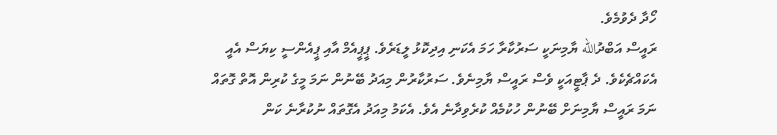ހޯދާ ދެވުމެވެ.
ރައީސް އަބްދުالله ޔާމިނަކީ ސަރުކާރާ ހަމަ އެކަނި އިދިކޮޅު ލީޑަރެވެ. ޕީޕީއެމް އާއި ޕީއެންސީ ކިޔަސް އެއީ އެކައްޗެކެވެ. ދެ ޕާޓީއަކީ ވެސް ރައީސް ޔާމިނެވެ. ސަރުކާރުން މިއަދު ބޭނުން ނަމަ މީގެ ކުރިން އޮތް ގޮތައް ނަމަ ރައީސް ޔާމިނަށް ބޭނުން ހުކުމެއް ކުރެވިދާނެ އެވެ. އެކަމު މިއަދު އެގޮތައް ނުކުރާނެ ކަން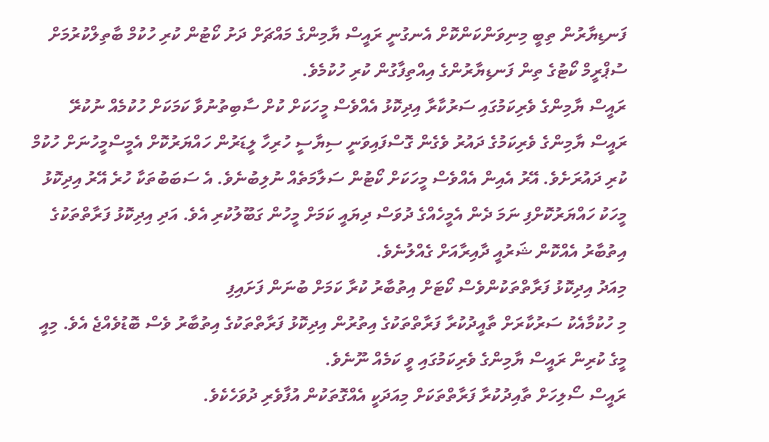ފަނޑިޔާރުން ތިބީ މިނިވަންކަންކޮށް އެނގުނީ ރައީސް ޔާމިންގެ މައްޗަށް ދަށު ކޯޓުން ކުރި ހުކުމް ބާތިލްކުރުމަށް ސުޕްރީމް ކޯޓުގެ ތިން ފަނޑިޔާރުންގެ އިއްތިފާގުން ކުރި ހުކުމެވެ.
ރައީސް ޔާމިންގެ ވެރިކަމުގައި ސަރުކާރާ އިދިކޮޅު އެއްވެސް މީހަކަށް ކުށް ސާބިތުނުވާ ކަމަކަށް ހުކުމެއް ނުކުރޭ
ރައީސް ޔާމިންގެ ވެރިކަމުގެ ދައުރު ވެގެން ގޮސްފައިވަނީ ސިޔާސީ ހުރިހާ ލީޑަރުން ހައްޔަރުކޮށް އެމީސްމީހުނަށް ހުކުމް ކުރި ދައުރަށެވެ. އޭރު އެއިން އެއްވެސް މީހަކަށް ކޯޓުން ސަލާމަތެއް ނުލިބުނެވެ. އެ ސަބަބުތަކާ ހުރެ އޭރު އިދިކޮޅު މީހަކު ހައްޔަރުކޮށްފި ނަމަ ދެން އެމީހެއްގެ ދުވަސް ދިޔައީ ކަމަށް މީހުން ގަބޫލުކުރި އެވެ. އަދި އިދިކޮޅު ފަރާތްތަކުގެ އިތުބާރު އެއްކޮން ޝަރުއީ ދާއިރާއަށް ގެއްލުނެވެ.
މިއަދު އިދިކޮޅު ފަރާތްތަކުންވެސް ކޯޓަށް އިތުބާރު ކުރާ ކަމަށް ބުނަން ފަށައިފި
މި ހުކުމާއެކު ސަރުކާރަށް ތާއީދުކުރާ ފަރާތްތަކުގެ އިތުރުން އިދިކޮޅު ފަރާތްތަކުގެ އިތުބާރު ވެސް ބޮޑުވެއްޖެ އެވެ. މިއީ މީގެ ކުރިން ރައީސް ޔާމިންގެ ވެރިކަމުގައި ވީ ކަމެއް ނޫނެވެ.
ރައީސް ސޯލިހަށް ތާއިދުކުރާ ފަރާތްތަކަށް މިއަދަކީ އެއްގޮތަކުން އުފާވެރި ދުވަހެކެވެ.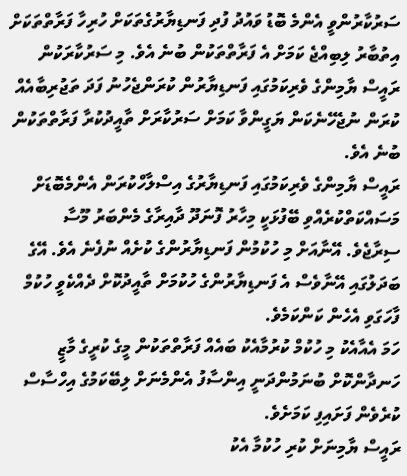ސަރުކާރުންވީ އެންމެ ބޮޑު ވައުދު ފުދި ފަނޑިޔާރުގެތަކަށް ހުރިހާ ފަރާތްތަކަށް އިތުބާރު ލިބިއްޖެ ކަމަށް އެ ފަރާތްތަކުން ބުނެ އެވެ. މި ސަރުކާރަކުން ރައީސް ޔާމިންގެ ވެރިކަމުގައި ފަނޑިޔާރުން ކުރަންޖެހުނު ފަދަ ތަޖުރިބާއެއް ކުރަން ނުޖެހޭނެކަން ޔަގީންވާ ކަމަށް ސަރުކާރަށް ތާއީދުކުރާ ފަރާތްތަކުން ބުނެ އެވެ.
ރައީސް ޔާމިންގެ ވެރިކަމުގައި ފަނޑިޔާރުގެ އިސްލާހްކުރަން އެންމެބޮޑަށް މަސައްކަތްކުރެއްވި ބޭފުޅަކީ މިހާރު ފޮނަދޫ ދާއިރާގެ މެންބަރު މޫސާ ސިރާޖެވެ. އޭނާއަށް މި ހުކުމުން ފަނޑިޔާރުންގެ ކުށެއް ނުފެނެ އެވެ. އޭގެ ބަދަލުގައި އޭނާވެސް އެ ފަނޑިޔާރުންގެ ހުކުމަށް ތާއީދުކޮށް ދެއްކެވީ ހުކުމް ފާހަގަވި އެހެން ކަންކަމެވެ.
ހަމަ އެއާއެކު މި ހުކުމް ކުރުމާއެކު ބައެއް ފަރާތްތަކުން މީގެ ކުރީގެ މާޒީ ހަނދާންކޮށް ބުނަމުންދަނީ އިންސާފު އެންމެނަށް ލިބޭކަމުގެ އިހްސާސް ކުރެވެން ފަށައިފި ކަމަށެވެ.
ރައީސް ޔާމިނަށް ކުރި ހުކުމާ އެކު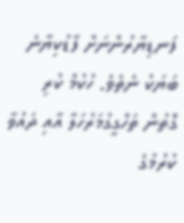ފަނޑިޔާރުންނަށް ފާޑުކިޔާނެ ބަޔަކު ނެތެވެ. ހުކުމް ކުރި ގޮތުން ތަހްގީގުމަރުހަލާ އާއި ދައުވާ ކުރުމުގެ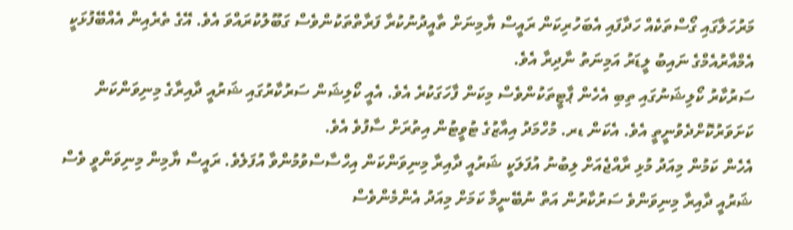މަރުހަލާގައި ގޯސްތަކެއް ހަދާފައި އެބަހުރިކަން ރައީސް ޔާމިނަށް ތާއީދުނުކުރާ ފަރާތްތަކުންވެސް ގަބޫލުކުރައްވަ އެވެ. އޭގެ ތެރެއިން އެއްބޭފުޅަކީ އެމްއާރުއެމްގެ ނައިބު ލީޑަރު އަމިނަތު ނާދިރާ އެވެ.
ސަރުކާރު ކޯލިޝަނުގައި ތިބި އެހެން ޕާޓީތަކުންވެސް މިކަން ފާހަގަކުރެ އެވެ. އެއީ ކޯލިޝަން ސަރުކާރުގައި ޝަރުއީ ދާއިރާގެ މިނިވަންކަން ކަށަވަރުކޮށްދެވުނީތީ އެވެ. އެކަން ޑރ. މުހްމަދު އިއާޒުގެ ޓުވީޓުން އިތުރަށް ސާފުވެ އެވެ.
އެހެން ކަމުން މިއަދު މުޅި ރާއްޖެއަށް ލިބުނު އުފަލަކީ ޝަރުއީ ދާއިރާ މިނިވަންކަން އިހްސާސްވުމުންވާ އުފަލެވެ. ރައީސް ޔާމިން މިނިވަންވީ ވެސް ޝަރުއީ ދާއިރާ މިނިވަންވެ ސަރުކާރުން އަތް ނުބޭނީމާ ކަމަށް މިއަދު އެންމެންވެސް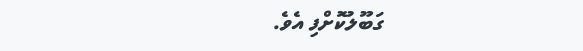ގަބޫލުކޮށްފި އެވެ.